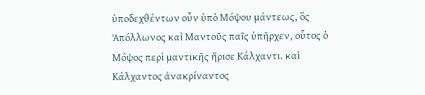ὑποδεχθέντων οὖν ὑπὸ Μόψου μάντεως, ὃς Ἀπόλλωνος καὶ Μαντοῦς παῖς ὑπῆρχεν, οὗτος ὁ Μόψος περὶ μαντικῆς ἤρισε Κάλχαντι. καὶ Κάλχαντος ἀνακρίναντος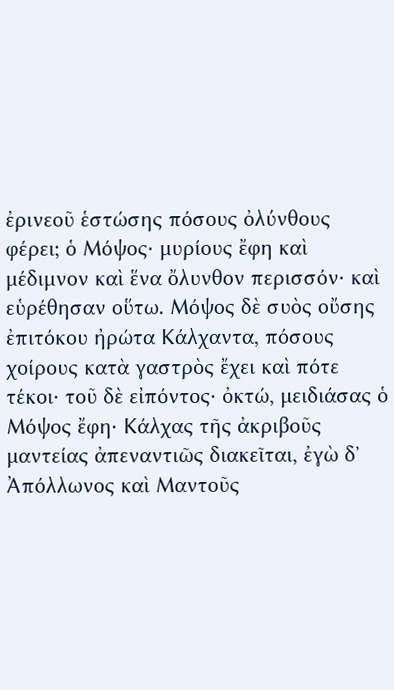ἐρινεοῦ ἑστώσης πόσους ὀλύνθους φέρει; ὁ Μόψος· μυρίους ἔφη καὶ μέδιμνον καὶ ἕνα ὄλυνθον περισσόν· καὶ εὑρέθησαν οὕτω. Μόψος δὲ συὸς οὔσης ἐπιτόκου ἠρώτα Κάλχαντα, πόσους χοίρους κατὰ γαστρὸς ἔχει καὶ πότε τέκοι· τοῦ δὲ εἰπόντος· ὀκτώ, μειδιάσας ὁ Μόψος ἔφη· Κάλχας τῆς ἀκριβοῦς μαντείας ἀπεναντιῶς διακεῖται, ἐγὼ δʼ Ἀπόλλωνος καὶ Μαντοῦς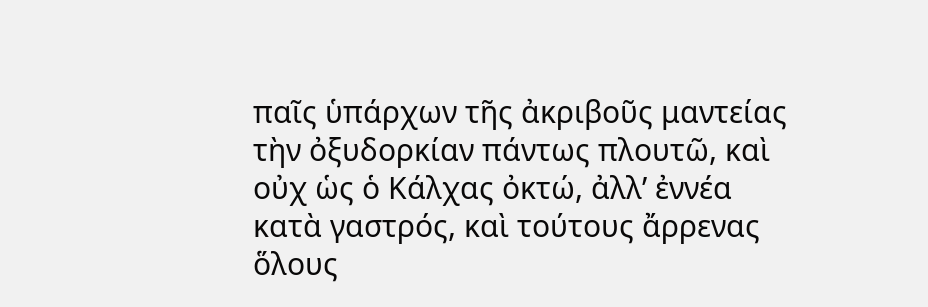παῖς ὑπάρχων τῆς ἀκριβοῦς μαντείας τὴν ὀξυδορκίαν πάντως πλουτῶ, καὶ οὐχ ὡς ὁ Κάλχας ὀκτώ, ἀλλʼ ἐννέα κατὰ γαστρός, καὶ τούτους ἄρρενας ὅλους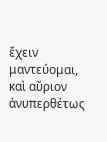ἔχειν μαντεύομαι, καὶ αὔριον ἀνυπερθέτως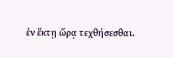ἐν ἕκτῃ ὥρᾳ τεχθήσεσθαι.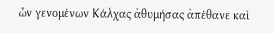ὧν γενομένων Κάλχας ἀθυμήσας ἀπέθανε καὶ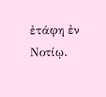ἐτάφη ἐν Νοτίῳ.